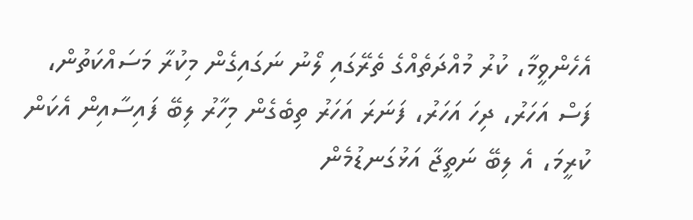އެހެންވީމާ، ކުރު މުއްދަތެއްގެ ތެރޭގައި ލޯނު ނަގައިގެން މިކުރާ މަސައްކަތުން، ފަސް އަހަރު، ދިހަ އަހަރު، ފަނަރަ އަހަރު ތިބެގެން މިހާރު ލިބޭ ފައިސާއިން އެކަން ކުރީމަ، އެ ލިބޭ ނަތީޖާ އަޅުގަނޑުމެން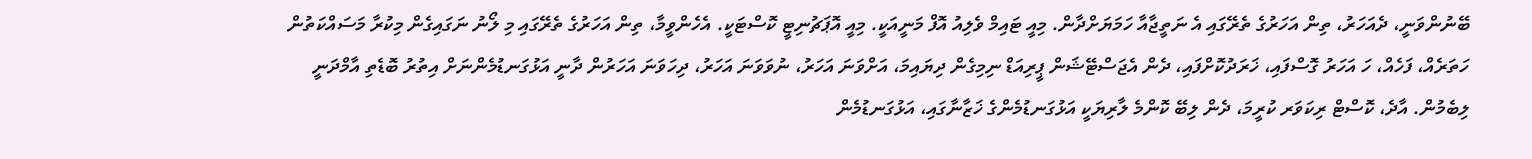ބޭނުންވަނީ، ދެއަހަރު، ތިން އަހަރުގެ ތެރޭގައި އެ ނަތީޖާއާ ހަމަޔަށްދާން. މިއީ ޓައިމް ވެލިއު އޮފް މަނީއަކީ. މިއީ އޮޕަޗުނިޓީ ކޮސްޓަކީ. އެހެންވީމާ، ތިން އަހަރުގެ ތެރޭގައި މި ލޯނު ނަގައިގެން މިކުރާ މަސައްކަތުން ހަތަރެއް، ފަހެއް، ހަ އަހަރު ގޮސްފައި، ޚަރަދުކޮށްފައި، ދެން އެޖަސްޓޭޝަން ޕީރިއަޑް ނިމިގެން ދިޔައިމަ، އަށްވަނަ އަހަރު، ނުވަވަނަ އަހަރު، ދިހަވަނަ އަހަރުން ދާނީ އަޅުގަނޑުމެންނަށް އިތުރު ބޮޑެތި އާމްދަނީ ލިބެމުން. އާދެ، ކޮސްޓް ރިކަވަރ ކުރީމަ، ދެން ލިބޭ ކޮންމެ ލާރިޔަކީ އަޅުގަނޑުމެންގެ ޚަޒާނާގައި، އަޅުގަނޑުމެން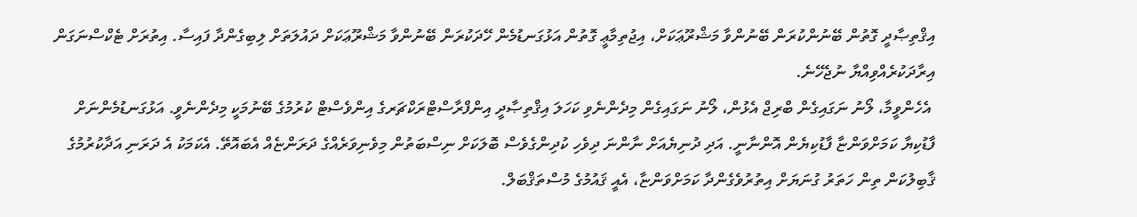އިޤްތިޞާދީ ގޮތުން ބޭނުންކުރަން ބޭނުންވާ މަޝްރޫޢަކަށް، އިޖުތިމާޢީ ގޮތުން އަޅުގަނޑުމެން ހޭދަކުރަން ބޭނުންވާ މަޝްރޫޢަކަށް ދައުލަތަށް ލިބިގެންދާ ފައިސާ. އިތުރަށް ޓެކްސްނަގަން އިރާދަކުރެއްވިއްޔާ ނުޖެހޭނެ.
 އެހެންވީމާ، ލޯނު ނަގައިގެން ބްރިޖް އެޅުން، ލޯނު ނަގައިގެން މިދެންނެވި ކަހަލަ އިޤްތިޞާދީ އިންފްރާސްޓްރަކްޗަރގެ އިންވެސްޓް ކުރުމުގެ ބޭނުމަކީ މިދެންނެވީ. އަޅުގަނޑުމެންނަށް ފާޑުކިޔާ ކަމަށްވަންޏާ ފާޑުކިޔެން އޮންނާނީ. އަދި ދުނިޔެއަށް ނާންނަ ދިވެހި ކުދިންގެވެސް ބޮލަކަށް ނިސްބަތުން މިވެނިވަރެއްގެ ދަރަންޏެއް އެބައޮތޭ. އެކަމަކު އެ ދަރަނި އަދާކުރުމުގެ ޤާބިލުކަން ތިން ހަތަރު ގުނަޔަށް އިތުރުވެގެންދާ ކަމަށްވަންޏާ، އެއީ ޤައުމުގެ މުސްތަޤްބަލް.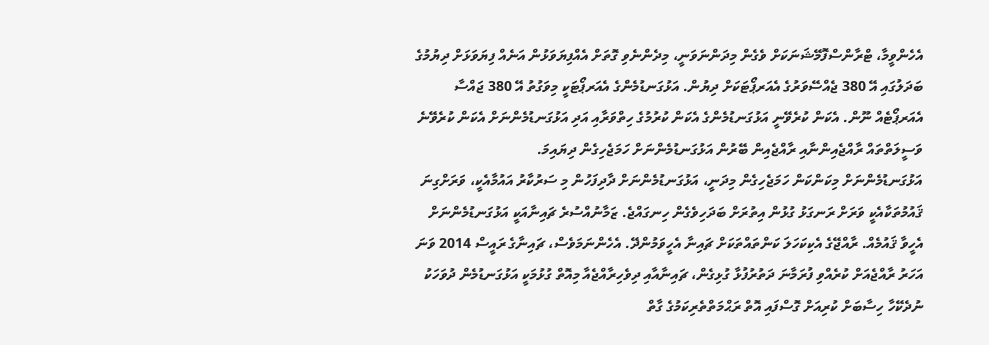އެހެންވީމާ، ޓްރާންސްފޮމޭޝަނަކަށް ވެގެން މިދަންނަވަނީ، މިދެންނެވި ގޮތަށް އެއްފިޔަވަޅުން އަނެއް ފިޔަވަޅަށް ދިޔުމުގެ ބަދަލުގައި އޭ 380 ޖެއްސޭވަރުގެ އެއަރޕޯޓަކަށް ދިޔުން. އަޅުގަނޑުމެންގެ އެއަރޕޯޓަކީ މިވަގުތު އޭ 380 ޖައްސާ އެއަރޕޯޓެއް ނޫން. އެކަން ކުރެވޭނީ އަޅުގަނޑުމެންގެ އެކަން ކުރުމުގެ ހިތްވަރާއި އަދި އަޅުގަނޑުމެންނަށް އެކަން ކުރެވޭނެ ވަސީލަތްތައް ރާއްޖެއިންނާއި ރާއްޖެއިން ބޭރުން އަޅުގަނޑުމެންނަށް ހަމަޖެހިގެން ދިޔައިމަ.
އަޅުގަނޑުމެންނަށް މިކަންކަން ހަމަޖެހިގެން މިދަނީ، އަޅުގަނޑުމެންނަށް ދާދިފަހުން މި ސަރުކާރު އައުމާއެކީ، ވަރަށްގިނަ ޤައުމުތަކާއެކީ ވަރަށް ރަނގަޅު ގުޅުން އިތުރަށް ބަދަހިވެގެން ހިނގައްޖެ. ޒަމާނުއްސުރެ ޗައިނާއަކީ އަޅުގަނޑުމެންނަށް އެހީވާ ޤައުމެއް. ރާއްޖޭގެ އެކިކަހަލަ ކަންތައްތަކަށް ޗައިނާ އެހީވަމުންދޭ. އެހެންނަމަވެސް، ޗައިނާގެ ރައީސް 2014 ވަނަ އަހަރު ރާއްޖެއަށް ކުރެއްވި ފުރަމާނަ ދަތުރުފުޅާ ގުޅިގެން، ޗައިނާއާއި ދިވެހިރާއްޖެއާ މިއޮތް ގުޅުމަކީ އަޅުގަނޑުމެން ދުވަހަކު ނުދެކޭހާ ހިސާބަށް ކުރިއަށް ގޮސްފައި އޮތް ރަޙްމަތްތެރިކަމުގެ ގާތް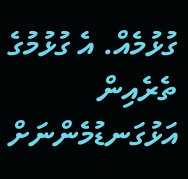ގުޅުމެއް. އެ ގުޅުމުގެ ތެރެއިން އަޅުގަނޑުމެންނަށް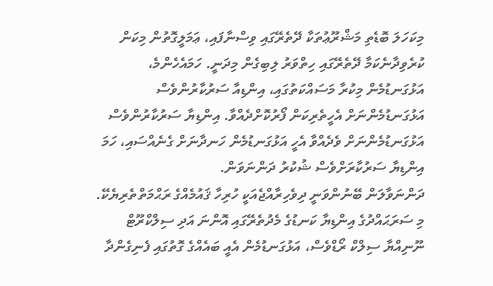މިކަހަލަ ބޮޑެތި މަޝްރޫޢުތަކާ ދޭތެރޭގައި ވިސްނާފައި، ޢަމަލީގޮތުން މިކަން ކުރެވިދާނެކަމާ ދޭތެރޭގައި ހިތްވަރު ލިބިގެން މިދަނީ. ހަމައެހެންމެ، އަޅުގަނޑުމެން މިކުރާ މަސައްކަތުގައި، އިންޑިއާ ސަރުކާރުންވެސް އަޅުގަނޑުމެންނަށް އެހީތެރިކަން ފޯރުކޮށްދެއްވާ. އިންޑިޔާ ސަރުކާރުންވެސް އަޅުގަނޑުމެންނަށް ވެދެއްވާ އެހީ އަޅުގަނޑުމެން ހަނދާނަށް ގެނެއްސައި، ހަމަ އިންޑިޔާ ސަރުކާރަށްވެސް ޝުކުރު ދަންނަވަން.
ދަންނަވާލަން ބޭނުންވަނީ ދިވެހިރާއްޖެއަކީ ހުރިހާ ޤައުމެއްގެ ރަޙްމަތްތެރިޔެކޭ. މި ސަރަޙައްދުގެ އިންޑިޔާ ކަނޑުގެ މެދުތެރޭގައި އޮންނަ އަދި ސިލްކްރޫޓް ނޫނިއްޔާ ސިލްކް ރޯޑްވެސް، އަޅުގަނޑުމެން އެއީ ބައެއްގެ ގޮތުގައި ފެނިގެންދާ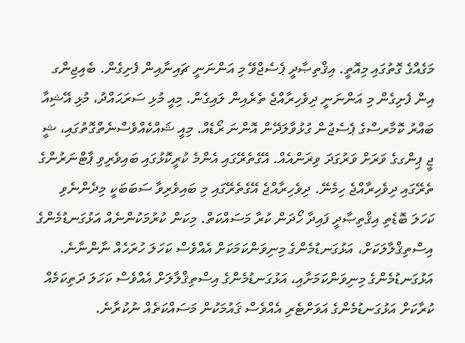މަގެއްގެ ގޮތުގައި މިއޮތީ. އިޤްތިޞާދީ ޕެސެޖްވޭ މި އަންނަނީ ޗައިނާއިން ފެށިގެން. ބެއިޖިންގ އިން ފެށިގެން މި އަންނަނީ ދިވެހިރާއްޖެ ތެރެއިން ލައިގެން. މިއީ މުޅި ސަރަޙައްދު، މުޅި އޭޝިއާ ބައްރު ކޮމާރސްގެ ޕެސެޖުން ގުޅުވާލަދޭން އޮންނަ ރޯޑެއް. މިއީ ޝައްކެއްވެސްނެތްގޮތުގައި، ޝީ ޖީ ޕިންގގެ ވަރަށް ވަރުގަދަ ވިޜަންއެއް. އޭގެތެރޭގައި އެންމެ ކުރީކޮޅުގައި ބައިވެރިވި ޕާޓްނަރުންގެ ތެރޭގައި ދިވެހިރާއްޖެ ހިމެނޭ. ދިވެހިރާއްޖެ އޭގެތެރޭގައި މި ބައިވެރިވާ ސަބަބަކީ މިދެންނެވި ކަހަލަ ބޮޑެތި އިޤްތިޞާދީ ފައިދާ ހޯދަން ކުރާ މަސައްކަތް. މިކަން ކުރުމަކުންނެއް އަޅުގަނޑުމެންގެ އިސްތިޤްލާލަކަށް، އަޅުގަނޑުމެންގެ މިނިވަންކަމަކަށް އެއްވެސް ކަހަލަ ހުރަހެއް ނާންނާނެ. އަޅުގަނޑުމެންގެ މިނިވަންކަމަށާއި، އަޅުގަނޑުމެންގެ އިސްތިޤްލާލަށް އެއްވެސް ކަހަލަ ދަތިކަމެއް ކުރާކަށް އަޅުގަނޑުމެންގެ އަވަށްޓެރި އެއްވެސް ޤައުމަކުން މަސައްކަތެއް ނުކުރާނެ.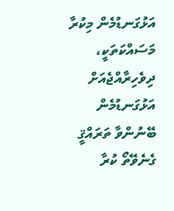އަޅުގަނޑުމެން މިކުރާ މަސައްކަތަކީ، ދިވެހިރާއްޖެއަށް އަޅުގަނޑުމެން ބޭނުންވާ ތަރައްޤީ ގެނެވޭތޯ ކުރާ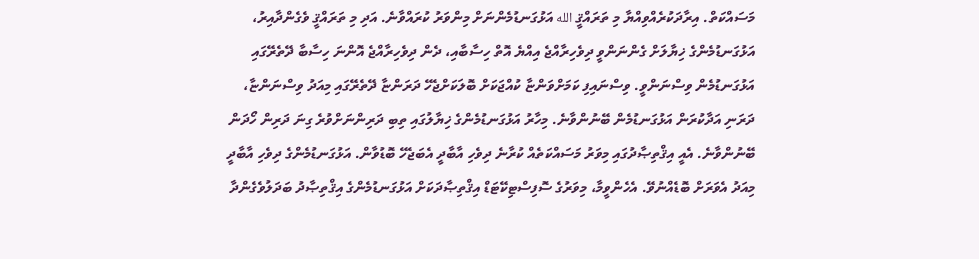މަސައްކަތް. އިރާދަކުރެއްވިއްޔާ މި ތަރައްޤީ الله އަޅުގަނޑުމެންނަށް މިންވަރު ކުރައްވާނެ. އަދި މި ތަރައްޤީ ވެގެންދާއިރު، އަޅުގަނޑުމެންގެ ޚިޔާލަށް ގެންނަންވީ ދިވެހިރާއްޖެ އިއްޔެ އޮތް ހިސާބާއި، ދެން ދިވެހިރާއްޖެ އޮންނަ ހިސާބާ ދޭތެރޭގައި އަޅުގަނޑުމެން ވިސްނަންވީ. ވިސްނައިފި ކަމަށްވަންޏާ ކުއްޖަކަށް ބޮލަކަށްޖެހޭ ދަރަންޏާ ދޭތެރޭގައި މިއަދު ވިސްނަންޏާ، ދަރަނި އަދާކުރަން އަޅުގަނޑުމެން ބޭނުންވާނެ. މިހާރު އަޅުގަނޑުމެންގެ ޚިޔާލުގައި ތިބި ދަރިންނަށްވުރެ ގިނަ ދަރިން ހޯދަން ބޭނުންވާނެ. އެއީ އިޤްތިޞާދުގައި މިވަރު މަސައްކަތެއް ކުރާނެ ދިވެހި އާބާދީ އެބަޖެހޭ ބޮޑުވާން. އަޅުގަނޑުމެންގެ ދިވެހި އާބާދީ މިއަދު އެވަރަށް ބޮޑެއްނުވޭ. އެހެންވީމާ، މިވަރުގެ ސޮފިސްޓިކޭޓަޑް އިޤްތިޞާދަކަށް އަޅުގަނޑުމެންގެ އިޤްތިޞާދު ބަދަލުވެގެންދާ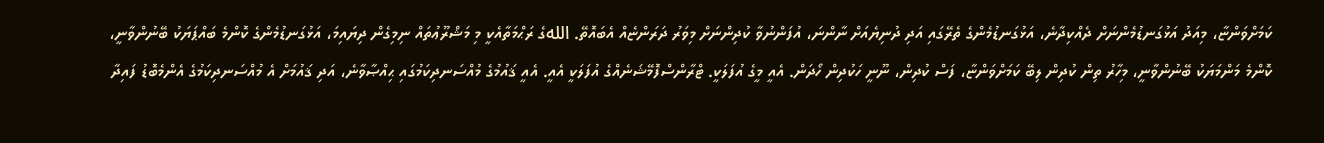ކަމަށްވަންޏާ، މިއަދު އަޅުގަނޑުމެންނަށް ދެއްކިދާނެ، އަޅުގަނޑުމެންގެ ތެރޭގައި އަދި ދުނިޔެއަށް ނާންނަ، އުފަންނުވާ ކުދިންނަށް މިވަރު ދަރަންޏެއް އެބައޮތޭ. اللهގެ ރަޙްމަތާއެކީ މި މަޝްރޫޢުތައް ނިމިގެން ދިޔައިމަ، އަޅުގަނޑުމެންގެ ކޮންމެ ބައްޕަޔަކު ބޭނުންވާނީ، ކޮންމެ މަންމަޔަކު ބޭނުންވާނީ، މިހާރު ތިން ކުދިން ލިބޭ ކަމަށްވަންޏާ، ފަސް ކުދިން، ނޫނީ ހަކުދިން ހޯދަން. އެއީ މީގެ އުފަލަކީ. ޓްރާންސްފޮމޭޝަނެއްގެ އުފަލަކީ އެއީ. އެއީ ޤައުމުގެ މުއްސަނދިކަމުގައި ޙިއްޞާވާނެ، އަދި ޤައުމަށް އެ މުއްސަނދިކަމުގެ އެންމެބޮޑު ފައިދާ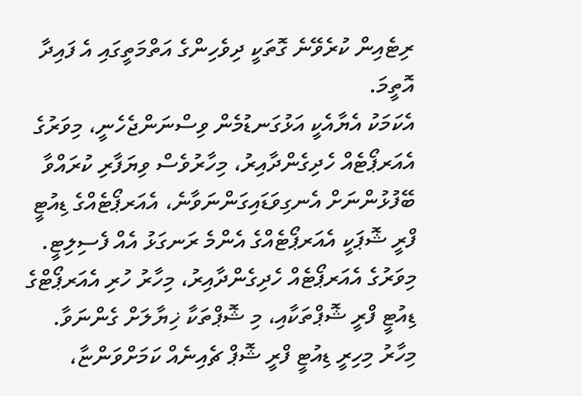ރިޓެއިން ކުރެވޭނެ ގޮތަކީ ދިވެހިންގެ އަތްމަތީގައި އެ ފައިދާ އޮތީމަ.
އެކަމަކު އެޔާއެކީ އަޅުގަނޑުމެން ވިސްނަންޖެހެނީ، މިވަރުގެ އެއަރޕޯޓެއް ހެދިގެންދާއިރު، މިހާރުވެސް ވިޔަފާރި ކުރައްވާ ބޭފުޅުންނަށް އެނގިވަޑައިގަންނަވާނެ، އެއަރޕޯޓެއްގެ ޑިއުޓީ ފްރީ ޝޮޕަކީ އެއަރޕޯޓެއްގެ އެންމެ ރަނގަޅު އެއް ފެސިލިޓީ. މިވަރުގެ އެއަރޕޯޓެއް ހެދިގެންދާއިރު، މިހާރު ހުރި އެއަރޕޯޓްގެ ޑިއުޓީ ފްރީ ޝޮޕްތަކާއި، މި ޝޮޕްތަކާ ޚިޔާލަށް ގެންނަވާ. މިހާރު މިހިރީ ޑިއުޓީ ފްރީ ޝޮޕް ޗެއިނެއް ކަމަށްވަންޏާ،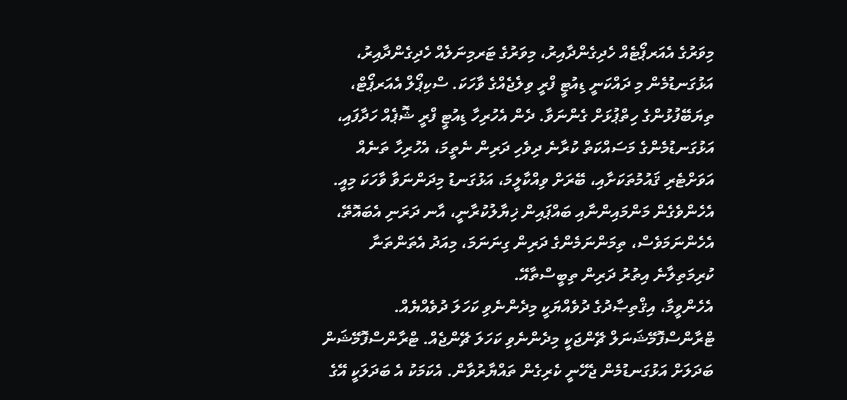މިވަރުގެ އެއަރޕޯޓެއް ހެދިގެންދާއިރު، މިވަރުގެ ޓަރމިނަލެއް ހެދިގެންދާއިރު، އަޅުގަނޑުމެން މި ދައްކަނީ ޑިއުޓީ ފްރީ ވިލެޖެއްގެ ވާހަކަ. ސްކިޕޯލް އެއަރޕޯޓް، ތިޔަބޭފުޅުންގެ ހިތްޕުޅަށް ގެންނަވާ. ދެން އެހުރިހާ ޑިއުޓީ ފްރީ ޝޮޕެއް ހަދާފައި، އަޅުގަނޑުމެންގެ މަސައްކަތް ކުރާނެ ދިވެހި ދަރިން ނެތީމަ، އެހުރިހާ ތަނެއް އަވަށްޓެރި ޤައުމުތަކަށާއި، ބޭރަށް ވިއްކާލީމަ، އަޅުގަނޑު މިދަންނަވާ ވާހަކަ މިއީ. އެހެންވެގެން މަންމައިންނާއި ބައްޕައިން ޚިޔާލުކުރާނީ، އާނ ދަރަނި އެބައޮތޭ، އެހެންނަމަވެސް، ތިމަންނަމެންގެ ދަރިން ގިނަނަމަ، މިއަދު އެތަންތަނާ ކުރިމަތިލާނެ އިތުރު ދަރިން ތިބީސްތާއޭ.
އެހެންވީމާ، އިޤްތިޞާދުގެ ދުވެއްޔަކީ މިދެންނެވި ކަހަލަ ދުވެއްޔެއް. ޓްރާންސްފޮމޭޝަނަލް ޗޭންޖަކީ މިދެންނެވި ކަހަލަ ޗޭންޖެއް. ޓްރާންސްފޮމޭޝަން ބަދަލަށް އަޅުގަނޑުމެން ޖެހޭނީ ކެރިގެން ތައްޔާރުވާން. އެކަމަކު އެ ބަދަލަކީ އޭގެ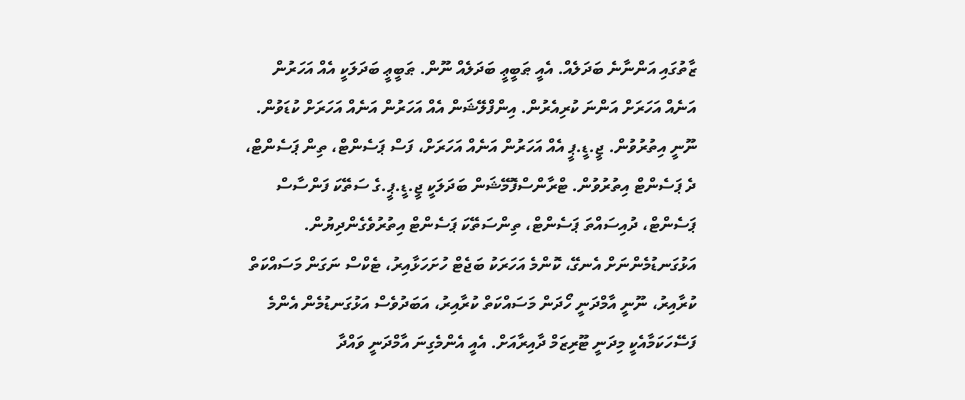ޒާތުގައި އަންނާނެ ބަދަލެއް. އެއީ ޠަބީޢީ ބަދަލެއް ނޫން. ޠަބީޢީ ބަދަލަކީ އެއް އަހަރުން އަނެއް އަހަރަށް އަންނަ ކުރިއެރުން. އިންފްލޭޝަން އެއް އަހަރުން އަނެއް އަހަރަށް ކުޑަވުން. ނޫނީ އިތުރުވުން. ޖީ.ޑީ.ޕީ އެއް އަހަރުން އަނެއް އަހަރަށް، ފަސް ޕަސެންޓް، ތިން ޕަސެންޓް، ދެ ޕަސެންޓް އިތުރުވުން. ޓްރާންސްފޮމޭޝަން ބަދަލަކީ ޖީ.ޑީ.ޕީ.ގެ ސަތޭކަ ފަންސާސް ޕަސެންޓް، ދުއިސައްތަ ޕަސެންޓް، ތިންސަތޭކަ ޕަސެންޓް އިތުރުވެގެންދިޔުން. އަޅުގަނޑުމެންނަށް އެނގޭ، ކޮންމެ އަހަރަކު ބަޖެޓް ހުށަހަޅާއިރު، ޓެކްސް ނަގަން މަސައްކަތް ކުރާއިރު، ނޫނީ އާމްދަނީ ހޯދަން މަސައްކަތް ކުރާއިރު، އަބަދުވެސް އަޅުގަނޑުމެން އެންމެ ފަސޭހަކަމާއެކީ މިދަނީ ޓޫރިޒަމް ދާއިރާއަށް. އެއީ އެންމެގިނަ އާމްދަނީ ވައްދާ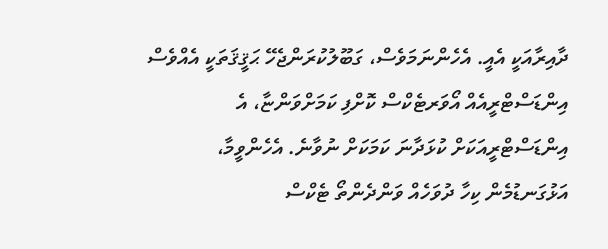ދާއިރާއަކީ އެއީ. އެހެންނަމަވެސް، ގަބޫލުކުރަންޖެހޭ ޙަޤީޤަތަކީ އެއްވެސް އިންޑަސްޓްރީއެއް އޯވަރޓެކްސް ކޮށްފި ކަމަށްވަންޏާ، އެ އިންޑަސްޓްރީއަކަށް ކުޅަދާނަ ކަމަކަށް ނުވާނެ. އެހެންވީމާ، އަޅުގަނޑުމެން ކިހާ ދުވަހެއް ވަންދެންތޯ ޓެކްސް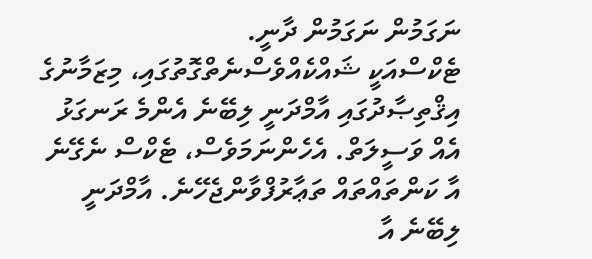ނަގަމުން ނަގަމުން ދާނީ.
ޓެކްސްއަކީ ޝައްކެއްވެސްނެތްގޮތުގައި، މިޒަމާނުގެ އިޤްތިޞާދުގައި އާމްދަނީ ލިބޭނެ އެންމެ ރަނގަޅު އެއް ވަސީލަތް. އެހެންނަމަވެސް، ޓެކްސް ނެގޭނެ އާ ކަންތައްތައް ތަޢާރުފްވާންޖެހޭނެ. އާމްދަނީ ލިބޭނެ އާ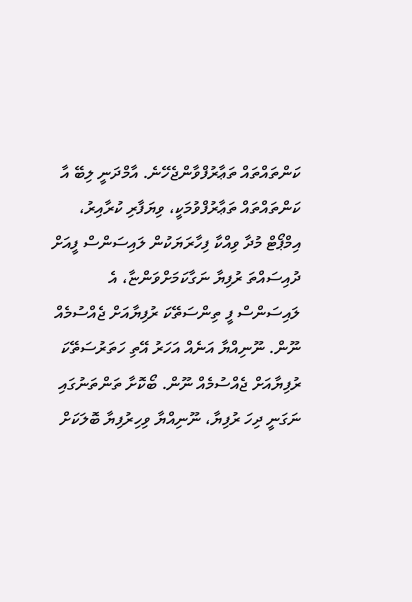ކަންތައްތައް ތަޢާރުފްވާންޖެހޭނެ. އާމްދަނީ ލިބޭ އާ ކަންތައްތައް ތަޢާރުފްވުމަކީ، ވިޔަފާރި ކުރާއިރު، އިމްޕޯޓް މުދާ ވިއްކާ ފިހާރަޔަކުން ލައިސަންސް ފީއަށް ދުއިސައްތަ ރުފިޔާ ނަގާކަމަށްވަންޏާ، އެ ލައިސަންސް ފީ ތިންސަތޭކަ ރުފިޔާއަށް ޖެއްސުމެއް ނޫން. ނޫނިއްޔާ އަނެއް އަހަރު އޭތި ހަތަރުސަތޭކަ ރުފިޔާއަށް ޖެއްސުމެއް ނޫން. ބޯކޮށާ ތަންތަނުގައި ނަގަނީ ދިހަ ރުފިޔާ، ނޫނިއްޔާ ވިހިރުފިޔާ ބޮލަކަށް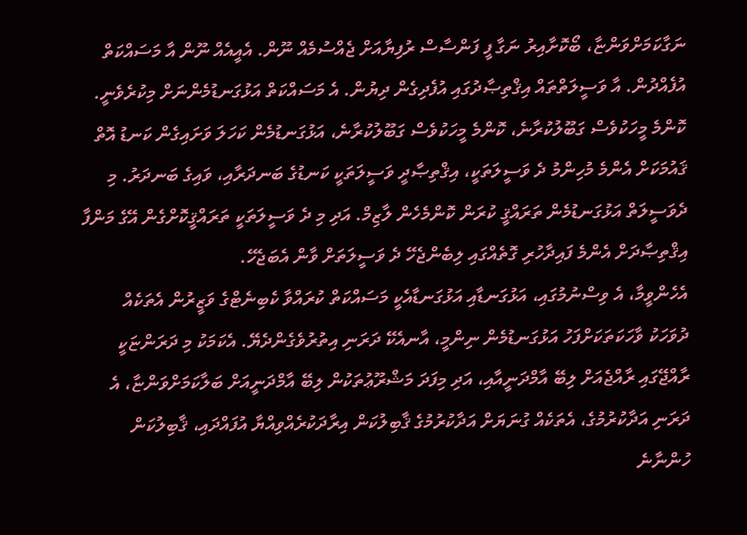ނަގާކަމަށްވަންޏާ، ބޯކޮށާއިރު ނަގާ ފީ ފަންސާސް ރުފިޔާއަށް ޖެއްސުމެއް ނޫން. އެއީއެއް ނޫން އާ މަސައްކަތް އުފެއްދުން. އާ ވަސީލަތްތައް އިޤްތިޞާދުގައި އުފެދިގެން ދިޔުން. އެ މަސައްކަތް އަޅުގަނޑުމެންނަށް މިކުރެވެނީ. ކޮންމެ މީހަކުވެސް ގަބޫލުކުރާނެ، ކޮންމެ މީހަކުވެސް ގަބޫލުކުރާނެ، އަޅުގަނޑުމެން ކަހަލަ ވަށައިގެން ކަނޑު އޮތް ޤައުމަކަށް އެންމެ މުހިންމު ދެ ވަސީލަތަކީ، އިޤްތިޞާދީ ވަސީލަތަކީ ކަނޑުގެ ބަނދަރާއި، ވައިގެ ބަނދަރު. މި ދެވަސީލަތް އަޅުގަނޑުމެން ތަރައްޤީ ކުރަން ކޮންމެހެން ލާޒިމް. އަދި މި ދެ ވަސީލަތަކީ ތަރައްޤީކޮށްގެން އޭގެ މަންފާ އިޤްތިޞާދަށް އެންމެ ފައިދާހުރި ގޮތެއްގައި ލިބެންޖެހޭ ދެ ވަސީލަތަށް ވާން އެބަޖެހޭ.
އެހެންވީމާ، އެ ވިސްނުމުގައި، އަޅުގަނޑާއި އަޅުގަނޑާއެކީ މަސައްކަތް ކުރައްވާ ކެބިނެޓްގެ ވަޒީރުން އެތަކެއް ދުވަހަކު ވާހަކަތަކަށްފަހު އަޅުގަނޑުމެން ނިންމީ، އާނއެކޭ ދަރަނި އިތުރުވެގެންދެޔޭ. އެކަމަކު މި ދަރަންޏަކީ ރާއްޖޭގައި ރާއްޖެއަށް ލިބޭ އާމްދަނީއާއި، އަދި މިފަދަ މަޝްރޫޢުތަކުން ލިބޭ އާމްދަނީއަށް ބަލާކަމަށްވަންޏާ، އެ ދަރަނި އަދާކުރުމުގެ، އެތަކެއް ގުނަޔަށް އަދާކުރުމުގެ ޤާބިލުކަން އިރާދަކުރެއްވިއްޔާ އުފައްދައި، ޤާބިލުކަން ހުންނާނެ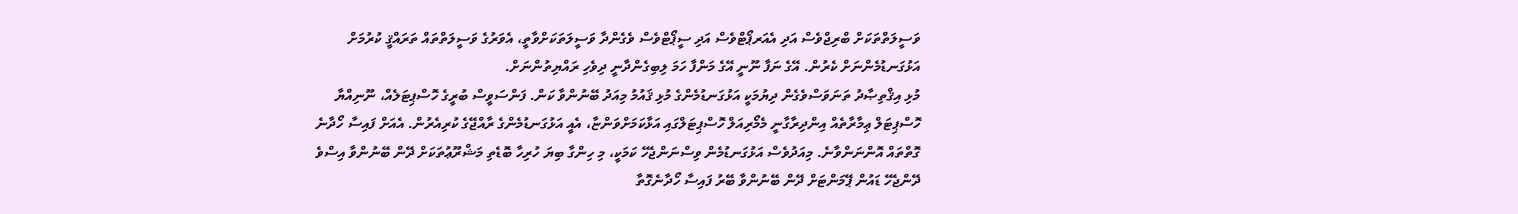ވަސީލަތްތަކަށް ބްރިޖްވެސް އަދި އެއަރޕޯޓްވެސް އަދި ސީޕޯޓްވެސް ވެގެންދާ ވަސީލަތަކަށްވާތީ، އެވަރުގެ ވަސީލަތްތައް ތަރައްޤީ ކުރުމަށް އަޅުގަނޑުމެންނަށް ކެރުން. އޭގެ ނަފާ ނޫނީ އޭގެ މަންފާ ހަމަ ލިބިގެންދާނީ ދިވެހި ރައްޔިތުންނަށް.
މުޅި އިޤްތިޞާދު ތަނަވަސްވެގެން ދިޔުމަކީ އަޅުގަނޑުމެންގެ މުޅި ޤައުމު މިއަދު ބޭނުންވާ ކަން. ފަންސަވީސް ބުރީގެ ހޮސްޕިޓަލެއް، ނޫނިއްޔާ ހޮސްޕިޓަލް ޢިމާރާތެއް އިންދިރާގާނީ މެމޯރިއަލް ހޮސްޕިޓަލްގައި އަޅާކަމަށްވަންޏާ، އެއީ އަޅުގަނޑުމެންގެ ރާއްޖޭގެ ކުރިއެރުން. އެއަށް ފައިސާ ހޯދާނެ ގޮތްތައް އޮންނަންވާނެ. މިއަދުވެސް އަޅުގަނޑުމެން ވިސްނަންޖެހޭ ކަމަކީ، މި ހިންގާ ބިޔަ ހުރިހާ ބޮޑެތި މަޝްރޫޢުތަކަށް ދޭން ބޭނުންވާ އިސްވެ ދޭންޖެހޭ ޑައުން ޕޭމަންޓަށް ދޭން ބޭނުންވާ ބޭރު ފައިސާ ހޯދާނެގޮތާ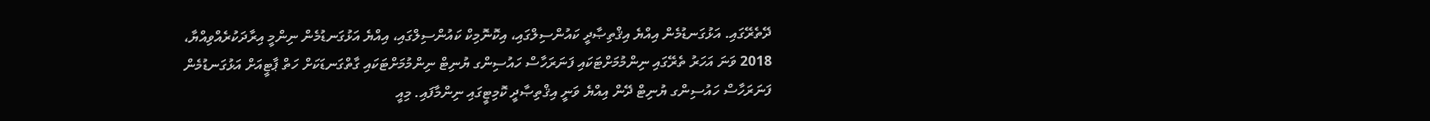ދޭތެރޭގައި. އަޅުގަނޑުމެން އިއްޔެ އިޤްތިޞާދީ ކައުންސިލްގައި، އިކޮނޮމިކް ކައުންސިލްގައި، އިއްޔެ އަޅުގަނޑުމެން ނިންމީ އިރާދަކުރެއްވިއްޔާ، 2018 ވަނަ އަހަރު ތެރޭގައި ނިންމުމަށްޓަކައި ފަނަރަހާސް ހައުސިންގ ޔުނިޓް ނިންމުމަށްޓަކައި ގާތްގަނޑަކަށް ހަތް ޕާޓީއަށް އަޅުގަނޑުމެން ފަނަރަހާސް ހައުސިންގ ޔުނިޓް ދޭން އިއްޔެ ވަނީ އިޤްތިޞާދީ ކޮމިޓީގައި ނިންމާފައި. މިއީ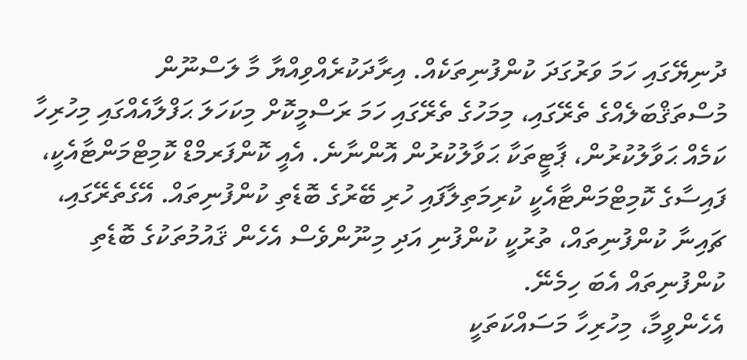ދުނިޔޭގައި ހަމަ ވަރުގަދަ ކުންފުނިތަކެއް. އިރާދަކުރެއްވިއްޔާ މާ ލަސްނޫން މުސްތަޤްބަލެއްގެ ތެރޭގައި، މިމަހުގެ ތެރޭގައި ހަމަ ރަސްމީކޮށް މިކަހަލަ ޙަފްލާއެއްގައި މިހުރިހާ ކަމެއް ޙަވާލުކުރުން، ޕާޓީތަކާ ޙަވާލުކުރުން އޮންނާނެ. އެއީ ކޮންފަރމްޑް ކޮމިޓްމަންޓާއެކީ، ފައިސާގެ ކޮމިޓްމަންޓާއެކީ ކުރިމަތިލާފައި ހުރި ބޭރުގެ ބޮޑެތި ކުންފުނިތައް. އޭގެތެރޭގައި، ޗައިނާ ކުންފުނިތައް، ތުރުކީ ކުންފުނި އަދި މިނޫންވެސް އެހެން ޤައުމުތަކުގެ ބޮޑެތި ކުންފުނިތައް އެބަ ހިމެނޭ.
އެހެންވީމާ، މިހުރިހާ މަސައްކަތަކީ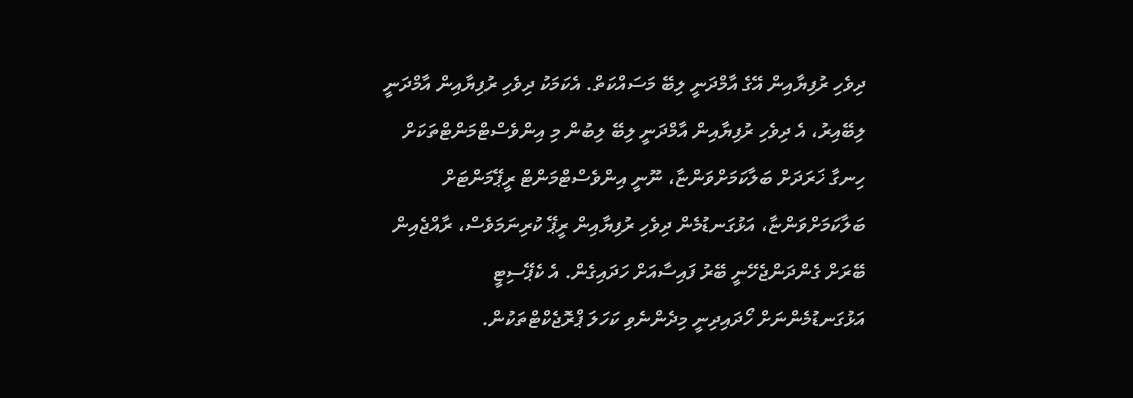ދިވެހި ރުފިޔާއިން އޭގެ އާމްދަނީ ލިބޭ މަސައްކަތް. އެކަމަކު ދިވެހި ރުފިޔާއިން އާމްދަނީ ލިބޭއިރު، އެ ދިވެހި ރުފިޔާއިން އާމްދަނީ ލިބޭ ލިބުން މި އިންވެސްޓްމަންޓްތަކަށް ހިނގާ ޚަރަދަށް ބަލާކަމަށްވަންޏާ، ނޫނީ އިންވެސްޓްމަންޓް ރީޕޭމަންޓަށް ބަލާކަމަށްވަންޏާ، އަޅުގަނޑުމެން ދިވެހި ރުފިޔާއިން ރީޕޭ ކުރިނަމަވެސް، ރާއްޖެއިން ބޭރަށް ގެންދަންޖެހޭނީ ބޭރު ފައިސާއަށް ހަދައިގެން. އެ ކެޕޭސިޓީ އަޅުގަނޑުމެންނަށް ހޯދައިދިނީ މިދެންނެވި ކަހަލަ ޕްރޮޖެކްޓްތަކުން.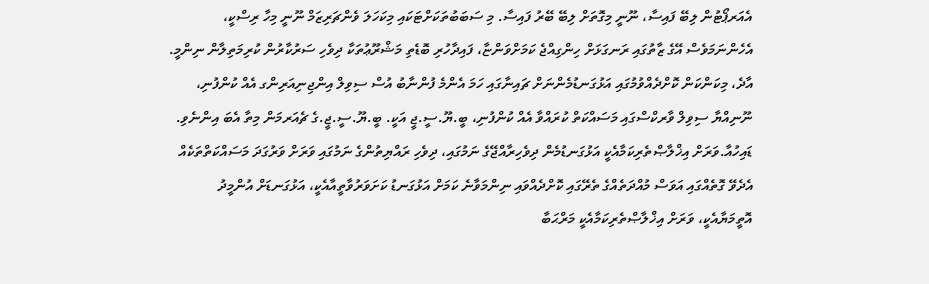އެއަރޕޯޓުން ލިބޭ ފައިސާ، ނޫނީ މިގޮތަށް ލިބޭ ބޭރު ފައިސާ. މި ސަބަބުތަކަށްޓަކައި މިކަހަލަ ވެންޗަރިޒަމް ނޫނީ މިހާ ރިސްކީ، އެހެންނަމަވެސް އޭގެ ޒާތުގައި ރަނގަޅަށް ހިންގިއްޖެ ކަމަށްވަންޏާ، ފައިދާހުރި ބޮޑެތި މަޝްރޫޢުތަކާ ދިވެހި ސަރުކާރުން ކުރިމަތިލާން ނިންމީ.
އާދެ، މިކަންކަން ކޮށްދެއްވުމުގައި އަޅުގަނޑުމެންނަށް ޗައިނާގައި ހަމަ އެންމެ ފުންނާބު އުސް ސިވިލް އިންޖިނިއަރިންގ އެއް ކުންފުނި، ނޫނިއްޔާ ސިވިލް ވާރކްސްގައި މަސައްކަތް ކުރައްވާ އެއް ކުންފުނި، ބީ.ޔޫ.ސީ.ޖީ އަކީ. ބީ.ޔޫ.ސީ.ޖީ.ގެ ޗެއަރމަން މިތާ އެބަ އިންނެވި. ޑައިހުއާ.ވަރަށް އިޚްލާޞްތެރިކަމާއެކީ އަޅުގަނޑުމެން ދިވެހިރާއްޖޭގެ ނަމުގައި، ދިވެހި ރައްޔިތުންގެ ނަމުގައި ވަރަށް ވަރުގަދަ މަސައްކަތްތަކެއް އެދެވޭ ގޮތެއްގައި އަވަސް މުއްދަތެއްގެ ތެރޭގައި ކޮށްދެއްވައި ނިންމަވާނެ ކަމަށް އަޅުގަނޑު ކަށަވަރުވާތީއާއެކީ، އަޅުގަނޑަށް އުންމީދު އޮތީމަޔާއެކީ، ވަރަށް އިޚްލާޞްތެރިކަމާއެކީ މަރްޙަބާ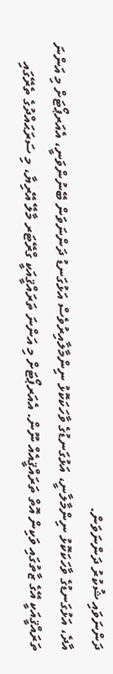ދަންނަވައި ޝުކުރު ދަންނަވަން.
އާދެ، އަޅުގަނޑުގެ ވާހަކަކޮޅު ނިންމާލާނީ، އަޅުގަނޑުގެ ވާހަކަކޮޅު ނިންމާލާއިރުވެސް އަޅުގަނޑު ދަންނަވަން ބޭނުންވަނީ، އެއަރޕޯޓަށް މި އަންނަ ތަރައްޤީއަކީ އޭގެ ޒާތުގައި ވަކިން އޮތް ތަރައްޤީއެއް ނޫން. އެއަރޕޯޓަށް މި އަންނަ ތަރައްޤީއަކީ ގްރޭޓަރ މާލޭ އޭރިޔާ، މި ސަރަޙައްދުގެ ތެރޭގައި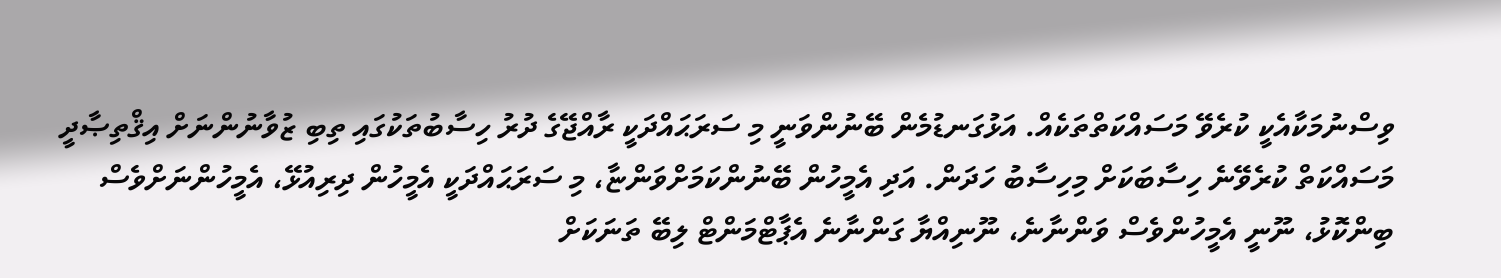ވިސްނުމަކާއެކީ ކުރެވޭ މަސައްކަތްތަކެއް. އަޅުގަނޑުމެން ބޭނުންވަނީ މި ސަރަޙައްދަކީ ރާއްޖޭގެ ދުރު ހިސާބުތަކުގައި ތިބި ޒުވާނުންނަށް އިޤްތިޞާދީ މަސައްކަތް ކުރެވޭނެ ހިސާބަކަށް މިހިސާބު ހަދަން. އަދި އެމީހުން ބޭނުންކަމަށްވަންޏާ، މި ސަރަޙައްދަކީ އެމީހުން ދިރިއުޅޭ، އެމީހުންނަށްވެސް ބިންކޮޅު، ނޫނީ އެމީހުންވެސް ވަންނާނެ، ނޫނިއްޔާ ގަންނާނެ އެޕާޓްމަންޓް ލިބޭ ތަނަކަށް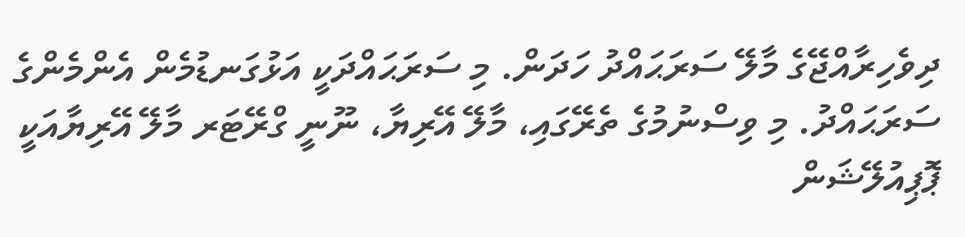ދިވެހިރާއްޖޭގެ މާލޭ ސަރަޙައްދު ހަދަން. މި ސަރަޙައްދަކީ އަޅުގަނޑުމެން އެންމެންގެ ސަރަޙައްދު. މި ވިސްނުމުގެ ތެރޭގައި، މާލޭ އޭރިޔާ، ނޫނީ ގްރޭޓަރ މާލޭ އޭރިޔާއަކީ ޕޮޕިއުލޭޝަން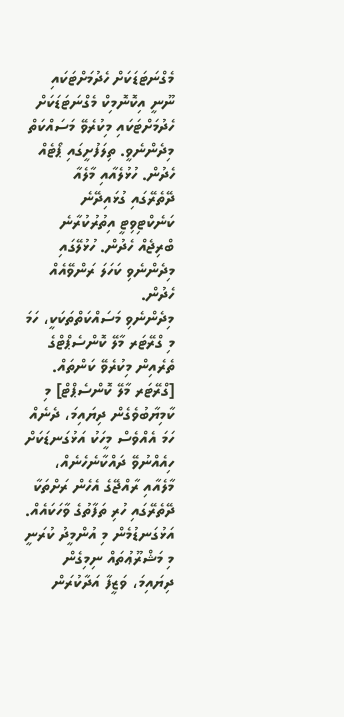މެގްނަޓަޑަކަށް ހެދުމަށްޓަކައި ނޫނީ އިކޮނޮމިކް މެގްނަޓަޑަކަށް ހެދުމަށްޓަކައި މިކުރެވޭ މަސައްކަތް މިދެންނެވީ. ތިލަފުށީގައި ޕޯޓެއް ހެދުން. ހުޅުލެއާއި މާލެއާ ދޭތެރޭގައި ގުޅައިދޭނެ ކަނެކްޓިވިޓީ އިތުރުކުރާނެ ބްރިޖެއް ހެދުން. ހުޅުލޭގައި މިދެންނެވި ކަހަލަ ރަންވޭއެއް ހެދުން.
މިދެންނެވި މަސައްކަތްތަކަކީ، ހަމަ މި ގްރޭޓަރ މާލޭ ކޮންސެޕްޓްގެ ތެރެއިން މިކުރެވޭ ކަންތައް. [ގްރޭޓަރ މާލޭ ކޮންސެޕްޓް] މި ކާމިޔާބުވެގެން ދިޔައިމަ، ދެނެއް ހަމަ އެއްވެސް މީހަކު އަޅުގަނޑަކަށް ހިއެއްނުވޭ ދައްކާނެހެނެއް، މާލެއާއި ރާއްޖޭގެ އެހެން ރަށްތަކާ ދޭތެރޭގައި ހުރި ތަފާތުގެ ވާހަކައެއް. އަޅުގަނޑުމެން މި އުންމީދު ކުރަނީ މި މަޝްރޫޢުތައް ނިމިގެން ދިޔައިމަ، ވަޒީފާ އަދާކުރަން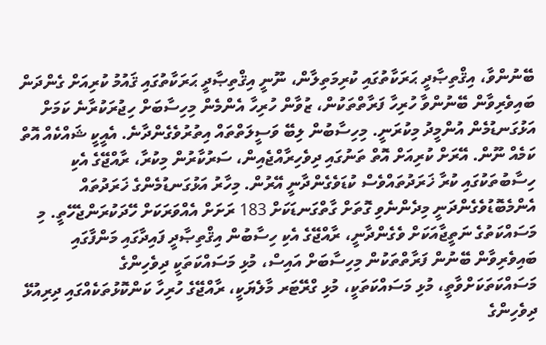ބޭނުންވާ، އިޤްތިޞާދީ ޙަރަކާތުގައި ކުރިމަތިލާން، ނޫނީ އިޤްތިޞާދީ ޙަރަކާތުގައި ޤައުމު ކުރިއަށް ގެންދަން ބައިވެރިވާން ބޭނުންވާ ހުރިހާ ފަރާތްތަކުން، ޒުވާން ހުރިހާ އެންމެން މިހިސާބަށް ހިޖުރަކުރާނެ ކަމަށް އަޅުގަނޑުމެން އުންމީދު މިކުރަނީ. މިހިސާބުން ލިބޭ ވަސީލަތްތައް އިތުރުވެގެންދާނެ. އެއީކީ ޝައްކެއް އޮތް ކަމެއް ނޫން. އޭރަށް ކުރިއަށް އޮތް ތަނުގައި ދިވެހިރާއްޖެއިން، ސަރުކާރުން މިކުރާ، ރާއްޖޭގެ އެކި ހިސާބުތަކުގައި ކުރާ ޚަރަދުތައްވެސް ކުޑަވެގެންދާނީ އޭރުން. މިހާރު އަޅުގަނޑުމެންގެ ޚަރަދުތައް އެންމެބޮޑުވެގެންދަނީ މިދެންނެވި ގޮތަށް ގާތްގަނޑަކަށް 183 ރަށަށް އެއްވަރަކަށް ހޭދަކުރަންޖެހޭތީ. މި މަސައްކަތުގެ ނަތީޖާއަކަށް ވެގެންދާނީ، ރާއްޖޭގެ އެކި ހިސާބުން އިޤްތިޞާދީ ފައިދާގައި މަންފާގައި ބައިވެރިވާން ބޭނުން ފަރާތްތަކުން މިހިސާބަށް އައިސް، މުޅި މަސައްކަތަކީ ދިވެހިންގެ މަސައްކަތަކަށްވާތީ، މުޅި މަސައްކަތަކީ، މުޅި ގްރޭޓަރ މާލެޔަކީ، ރާއްޖޭގެ ހުރިހާ ކަންކޮޅުތަކެއްގައި ދިރިއުޅޭ ދިވެހިންގެ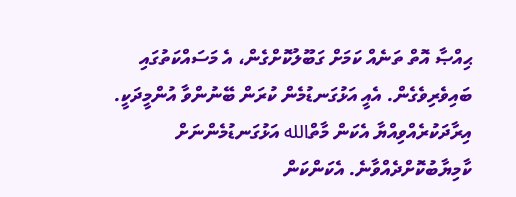ޙިއްޞާ އޮތް ތަނެއް ކަމަށް ގަބޫލުކޮށްގެން، އެ މަސައްކަތުގައި ބައިވެރިވެގެން. އެއީ އަޅުގަނޑުމެން ކުރަން ބޭނުންވާ އުންމީދަކީ.
އިރާދަކުރެއްވިއްޔާ އެކަން މާތްالله އަޅުގަނޑުމެންނަށް ކާމިޔާބުކޮށްދެއްވާނެ. އެކަންކަން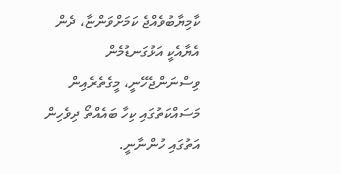ކާމިޔާބުވެއްޖެ ކަމަށްވަންޏާ، ދެން އެޔާއެކީ އަޅުގަނޑުމެން ވިސްނަންޖެހޭނީ، މީގެތެރެއިން މަސައްކަތުގައި ކިހާ ބައެއްތޯ ދިވެހިން އަތުގައި ހުންނާނީ.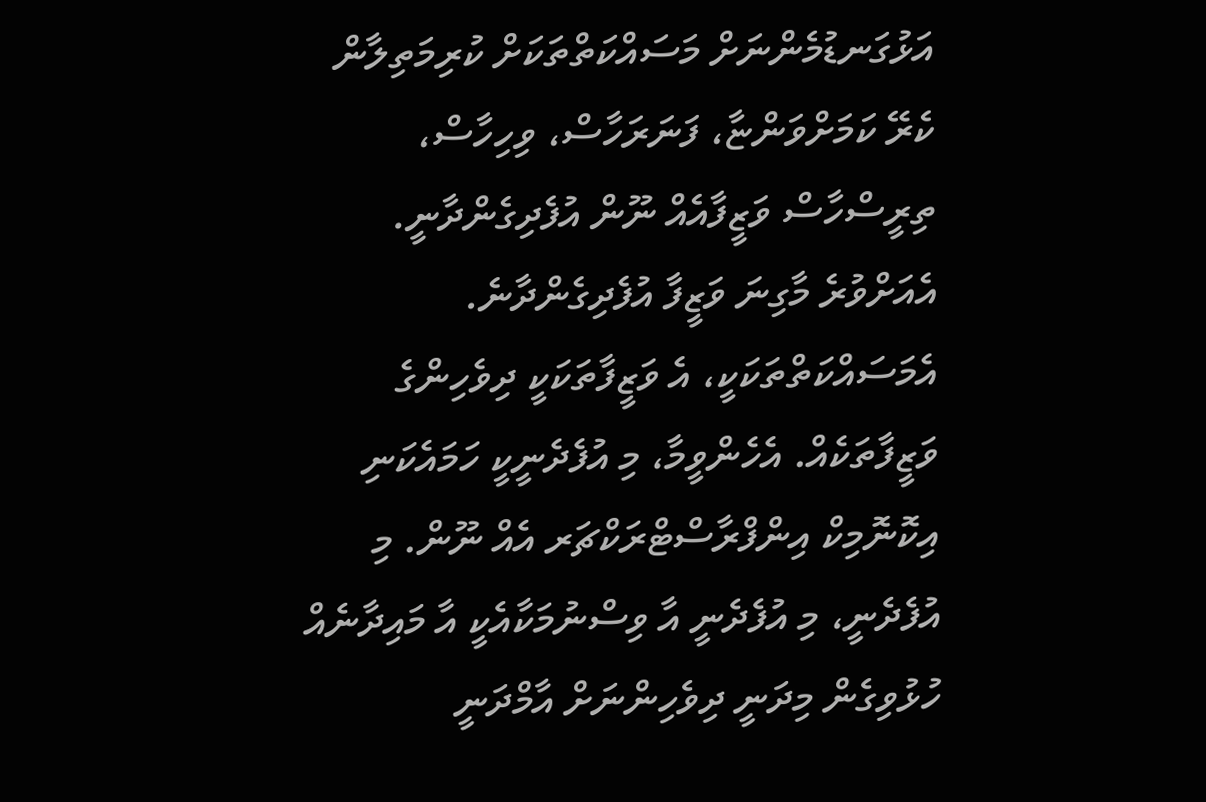އަޅުގަނޑުމެންނަށް މަސައްކަތްތަކަށް ކުރިމަތިލާން ކެރޭ ކަމަށްވަންޏާ، ފަނަރަހާސް، ވިހިހާސް، ތިރީސްހާސް ވަޒީފާއެއް ނޫން އުފެދިގެންދާނީ. އެއަށްވުރެ މާގިނަ ވަޒީފާ އުފެދިގެންދާނެ. އެމަސައްކަތްތަކަކީ، އެ ވަޒީފާތަކަކީ ދިވެހިންގެ ވަޒީފާތަކެއް. އެހެންވީމާ، މި އުފެދެނީކީ ހަމައެކަނި އިކޮނޮމިކް އިންފްރާސްޓްރަކްޗަރ އެއް ނޫން. މި އުފެދެނީ، މި އުފެދެނީ އާ ވިސްނުމަކާއެކީ އާ މައިދާނެއް ހުޅުވިގެން މިދަނީ ދިވެހިންނަށް އާމްދަނީ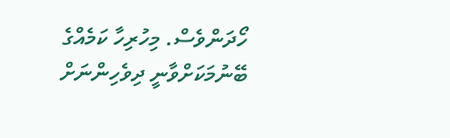ހޯދަންވެސް. މިހުރިހާ ކަމެއްގެ ބޭނުމަކަށްވާނީ ދިވެހިންނަށް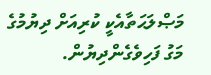މަޞްލަޙަތާއެކީ ކުރިއަށް ދިޔުމުގެ މަގު ފަހިވެގެންދިޔުން.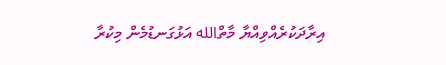އިރާދަކުރެއްވިއްޔާ މާތްالله އަޅުގަނޑުމެން މިކުރާ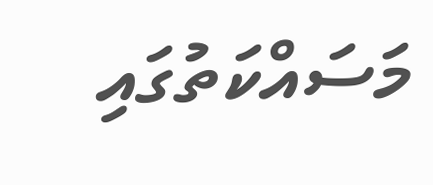މަސައްކަތުގައި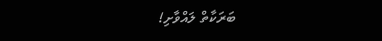ބަރަކާތް ލައްވާށި!